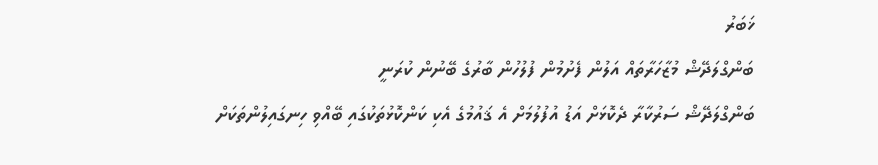ޚަބަރު
ބަންގްލަދޭޝް މުޒާހަރާތައް އަލުން ފެށުމުން ފުލުހުން ބާރުގެ ބޭނުން ކުރަނީ
ބަންގްލަދޭޝް ސަރުކާރާ ދެކޮޅަށް އަޑު އުފުލުމަށް އެ ޤައުމުގެ އެކި ކަންކޮޅުތަކުގައި ބޭއްވި ހިނގައިލުންތަކަށް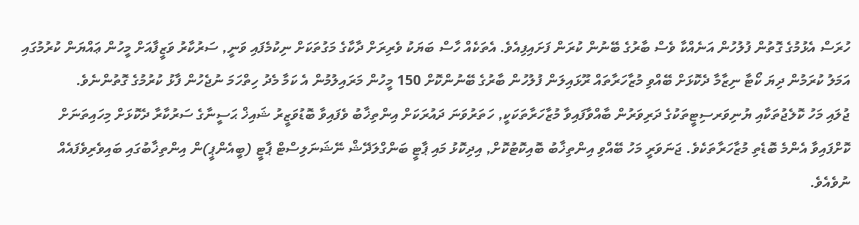ހުރަސް އެޅުމުގެ ގޮތުން ފުލުހުން އަނެއްކާ ވެސް ބާރުގެ ބޭނުން ކުރަން ފަށައިފިއެވެ. އެތަކެއް ހާސް ބަޔަކު ވެރިރަށް ދާކާގެ މަގުތަކަށް ނިކުމެފައި ވަނީ, ސަރުކާރު ވަޒީފާއަށް މީހުން ޢައްޔަން ކުރުމުގައި އަމަލު ކުރަމުން ދިޔަ ކޯޓާ ނިޒާމާ ދެކޮޅަށް ބޭއްވި މުޒާހަރާތައް ރޫޅައިލަން ފުލުހުން ބާރުގެ ބޭނުންކޮށް 150 މީހުން މަރައިލުމުން އެ ކަމާ މެދު ހިތްހަމަ ނުޖެހުން ފާޅު ކުރުމުގެ ގޮތުންނެވެ.
ޖުލައި މަހު ކޮލެޖުތަކާއި ޔުނިވަރސިޓީތަކުގެ ދަރިވަރުން ބާއްވާފައިވާ މުޒާހަރާތަކަކީ, ހަތަރުވަނަ ދައުރަކަށް އިންތިޚާބު ވެފައިވާ ބޮޑުވަޒީރު ޝައިޚް ޙަސީނާގެ ސަރުކާރާ ދެކޮޅަށް މިހައިތަނަށް ކޮށްފައިވާ އެންމެ ބޮޑެތި މުޒާހަރާތަކެވެ. ޖަނަވަރީ މަހު ބޭއްވި އިންތިޚާބު ބޮއިކޮޓުކޮށް, އިދިކޮޅު މައި ޕާޓީ ބަންގްލަދޭޝް ނޭޝަނަލިސްޓް ޕާޓީ (ބީއެންޕީ)ން އިންތިޚާބުގައި ބައިވެރިވެފައެއް ނުވެއެވެ.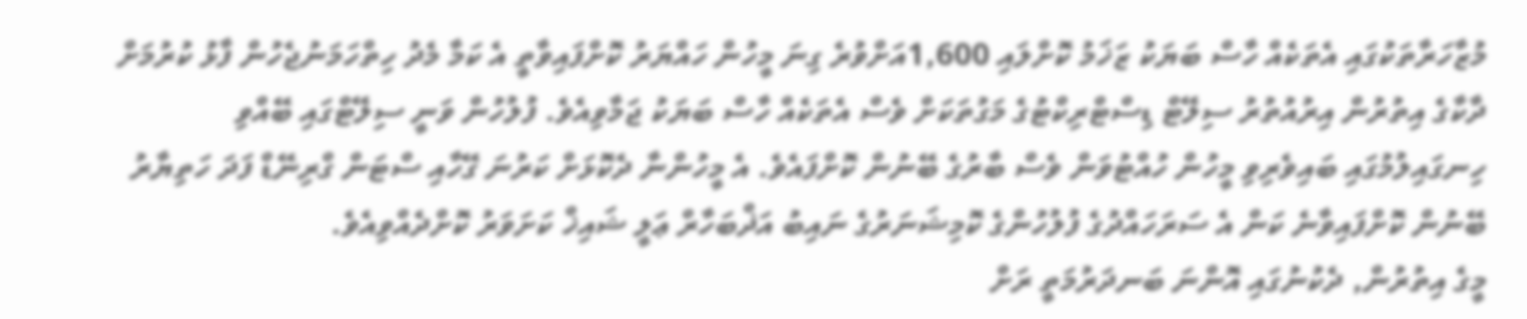މުޒާހަރާތަކުގައި އެތަކެއް ހާސް ބަޔަކު ޒަޚަމު ކޮށްލައި 1,600އަށްވުރެ ގިނަ މީހުން ހައްޔަރު ކޮށްފައިވާތީ އެ ކަމާ މެދު ހިތްހަމަނުޖެހުން ފާޅު ކުރުމަށް ދާކާގެ އިތުރުން އިރުއުތުރު ސިލޭޓް ޑިސްޓްރިކްޓުގެ މަގުތަކަށް ވެސް އެތަކެއް ހާސް ބަޔަކު ޖަމާވިއެވެ. ފުލުހުން ވަނީ ސިލޭޓްގައި ބޭއްވި ހިނގައިލުމުގައި ބައިވެރިވި މީހުން ހުއްޓުވަން ވެސް ބާރުގެ ބޭނުން ކޮށްފައެވެ. އެ މީހުންނާ ދެކޮޅަށް ކަރުނަ ގޭހާއި ސްޓަން ގްރިނޭޑް ފަދަ ހަތިޔާރު ބޭނުން ކޮށްފައިވާނެ ކަން އެ ސަރަހައްދުގެ ފުލުހުންގެ ކޮމިޝަނަރުގެ ނައިބު އަޛްބަހާރް ޢަލީ ޝައިޚް ކަށަވަރު ކޮށްދެއްވިއެވެ.
މީގެ އިތުރުން, ދެކުނުގައި އޮންނަ ބަނދަރުމަތީ ރަށް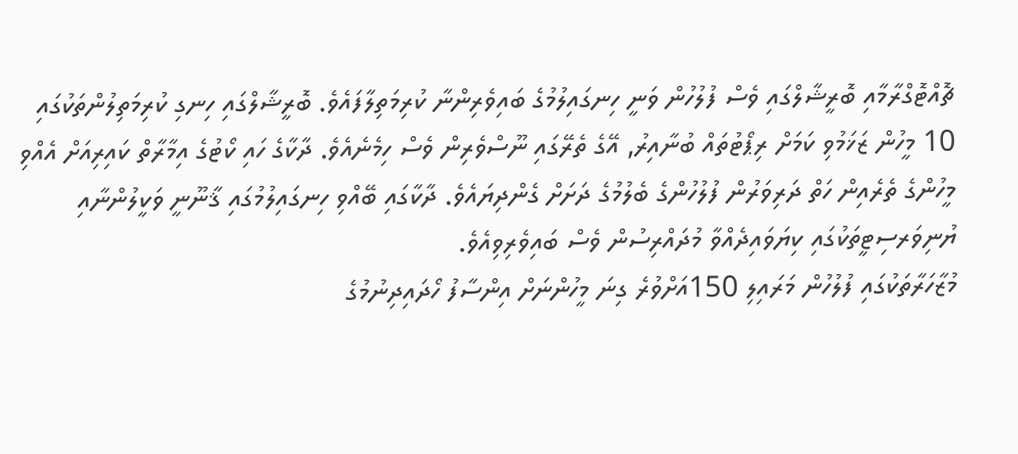ޗޮއްޓޮގްރާމާއި ބޮރީޝާލްގައި ވެސް ފުލުހުން ވަނީ ހިނގައިލުމުގެ ބައިވެރިންނާ ކުރިމަތިލާފައެވެ. ބޮރީޝާލްގައި ހިނގި ކުރިމަތިލުންތަކުގައި 10 މީހުން ޒަޚަމުވި ކަމަށް ރިޕޯޓުތައް ބުނާއިރު, އޭގެ ތެރޭގައި ނޫސްވެރިން ވެސް ހިމެނެއެވެ. ދާކާގެ ހައި ކޯޓުގެ އިމާރާތް ކައިރިއަށް އެއްވި މީހުންގެ ތެރެއިން ހަތް ދަރިވަރުން ފުލުހުންގެ ބެލުމުގެ ދަށަށް ގެންދިޔައެވެ. ދާކާގައި ބޭއްވި ހިނގައިލުމުގައި ޤާނޫނީ ވަކީލުންނާއި ޔުނިވަރސިޓީތަކުގައި ކިޔަވައިދެއްވާ މުދައްރިސުން ވެސް ބައިވެރިވިއެވެ.
މުޒާހަރާތަކުގައި ފުލުހުން މަރައިލި 150އަށްވުރެ ގިނަ މީހުންނަށް އިންސާފު ހޯދައިދިނުމުގެ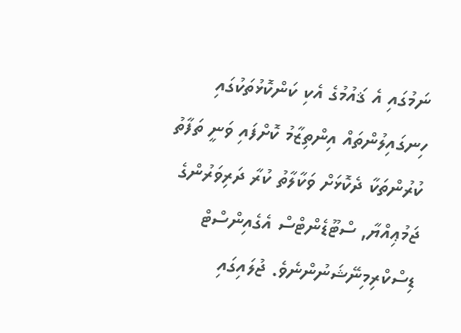ނަމުގައި އެ ޤައުމުގެ އެކި ކަންކޮޅުތަކުގައި ހިނގައިލުންތައް އިންތިޒާމު ކޮށްފައި ވަނީ ތަފާތު ކުރުންތަކާ ދެކޮޅަށް ވަކާލާތު ކުރާ ދަރިވަރުންގެ ޖަމުޢިއްޔާ, ސްޓޫޑެންޓްސް އެގެއިންސްޓް ޑިސްކްރިމިނޭޝަނުންނެވެ. ޖުލައިގައި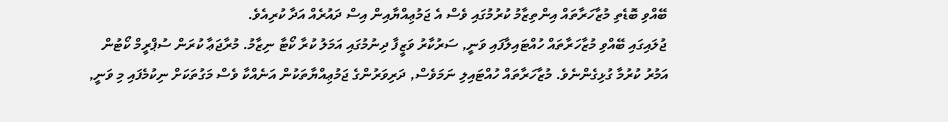ބޭއްވި ބޮޑެތި މުޒާހަރާތައް އިންތިޒާމު ކުރުމުގައި ވެސް އެ ޖަމުޢިއްޔާއިން އިސް ދައުރެއް އަދާ ކުރިއެވެ.
ޖުލައިގައި ބޭއްވި މުޒާހަރާތައް ހުއްޓައިލާފައި ވަނީ, ސަރުކާރު ވަޒީފާ ދިނުމުގައި އަމަލު ކުރާ ކޯޓާ ނިޒާމު. މުރާޖަޢާ ކުރަން ސުޕްރީމް ކޯޓުން އަމުރު ކުރުމާ ގުޅިގެންނެވެ. މުޒާހަރާތައް ހުއްޓައިލި ނަމަވެސް, ދަރިވަރުންގެ ޖަމުޢިއްޔާތަކުން އަނެއްކާ ވެސް މަގުތަކަށް ނިކުމެފައި މި ވަނީ,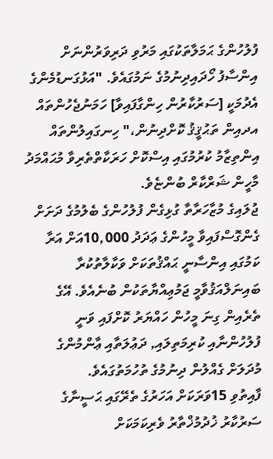ފުލުހުންގެ ޙަމަލާތަކުގައި މަރުވި ދަރިވަރުންނަށް އިންސާފު ހޯދައިދިނުމުގެ ނަމުގައެވެ. "އަޅުގަނޑުމެންގެ އެދުމަކީ [ސަރުކާރުން ހިންގާފައިވާ] ހަމަނުޖެހުންތައް އދއިން ތަޙުޤީޤު ކޮށްދިނުން،" ހިނގައިލުންތައް އިންތިޒާމު ކުރުމުގައި އިސްކޮށް ހަރަކާތްތެރިވާ މުޙައްމަދު މާހީން ޝަރްކާރް ބުންޏެވެ.
ޖުލައިގެ މުޒާހަރާތާ ގުޅިގެން ފުލުހުންގެ ބެލުމުގެ ދަށަށް ގެންގޮސްފައިވާ މީހުންގެ ޢަދަދު 10,000އަށް އަރާ ކަމުގައި އިންސާނީ ޙައްޤުތަކަށް ވަކާލާތުކުރާ ބައިނަލްއަޤުވާމީ ޖަމުޢިއްޔާތަކުން ބުނެއެވެ. އޭގެ ތެރެއިން ގިނަ މީހުން ހައްޔަރު ކޮށްފައި ވަނީ ފުލުހުންނާއި ކުރިމަތިލައި, ދަޢުލަތާއި ޢާންމުންގެ މުދަލަށް ގެއްލުން ދިނުމުގެ ތުހުމަތުގައެވެ.
ފާއިތުވި 15ވަރަކަށް އަހަރުގެ ތެރޭގައި ޙަސީނާގެ ސަރުކާރު ޚުދުމުޚްތާރު ވެރިކަމަކަށް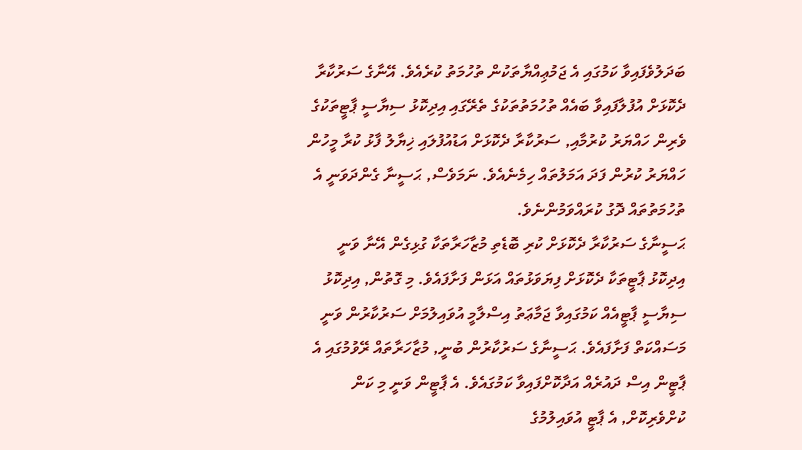ބަދަލުވެފައިވާ ކަމުގައި އެ ޖަމުޢިއްޔާތަކުން ތުހުމަތު ކުރެއެވެ. އޭނާގެ ސަރުކާރާ ދެކޮޅަށް އުފުލާފައިވާ ބައެއް ތުހުމަތުތަކުގެ ތެރޭގައި އިދިކޮޅު ސިޔާސީ ޕާޓީތަކުގެ ވެރިން ހައްޔަރު ކުރުމާއި, ސަރުކާރާ ދެކޮޅަށް އަޑުއުފުލައި ޚިޔާލު ފާޅު ކުރާ މީހުން ހައްޔަރު ކުރުން ފަދަ އަމަލުތައް ހިމެނެއެވެ. ނަމަވެސް, ޙަސީނާ ގެންދަވަނީ އެ ތުހުމަތުތައް ދޮގު ކުރައްވަމުންނެވެ.
ޙަސީނާގެ ސަރުކާރާ ދެކޮޅަށް ކުރި ބޮޑެތި މުޒާހަރާތަކާ ގުޅިގެން އޭނާ ވަނީ އިދިކޮޅު ޕާޓީތަކާ ދެކޮޅަށް ފިޔަވަޅުތައް އަޅަން ފަށާފައެވެ. މި ގޮތުން, އިދިކޮޅު ސިޔާސީ ޕާޓީއެއް ކަމުގައިވާ ޖަމާޢަތު އިސްލާމީ އުވައިލުމަށް ސަރުކާރުން ވަނީ މަސައްކަތް ފަށާފައެވެ. ޙަސީނާގެ ސަރުކާރުން ބުނީ, މުޒާހަރާތައް ރޭވުމުގައި އެ ޕާޓީން އިސް ދައުރެއް އަދާކޮށްފައިވާ ކަމުގައެވެ. އެ ޕާޓީން ވަނީ މި ކަން ކުށްވެރިކޮށް, އެ ޕާޓީ އުވައިލުމުގެ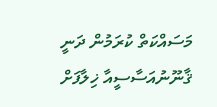މަސައްކަތް ކުރަމުން ދަނީ ޤާނޫނުއަސާސީއާ ޚިލާފަށް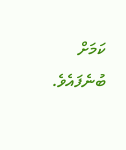ކަމަށް ބުނެފައެވެ.